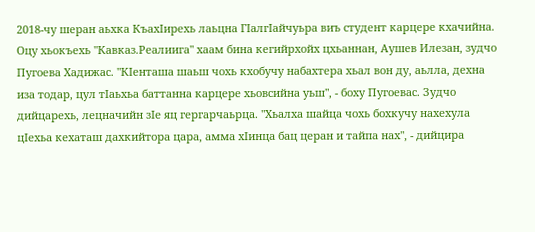2018-чу шеран аьхка КъахIирехь лаьцна ГIалгIайчуьра виъ студент карцере кхачийна. Оцу хьокъехь "Кавказ.Реалиига" хаам бина кегийрхойх цхьаннан, Аушев Илезан, зудчо Пугоева Хадижас. "КIенташа шаьш чохь кхобучу набахтера хьал вон ду, аьлла, дехна иза тодар, цул тIаьхьа баттанна карцере хьовсийна уьш", - боху Пугоевас. Зудчо дийцарехь, лецначийн зIе яц гергарчаьрца. "Хьалха шайца чохь бохкучу нахехула цIехьа кехаташ дахкийтора цара, амма хIинца бац церан и тайпа нах", - дийцира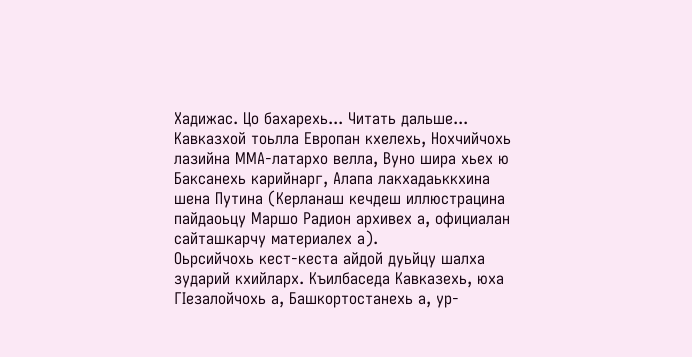Хадижас. Цо бахарехь... Читать дальше...
Кавказхой тоьлла Европан кхелехь, Нохчийчохь лазийна ММА-латархо велла, Вуно шира хьех ю Баксанехь карийнарг, Алапа лакхадаьккхина шена Путина (Керланаш кечдеш иллюстрацина пайдаоьцу Маршо Радион архивех а, официалан сайташкарчу материалех а).
Оьрсийчохь кест-кеста айдой дуьйцу шалха зударий кхийларх. Къилбаседа Кавказехь, юха ГIезалойчохь а, Башкортостанехь а, ур-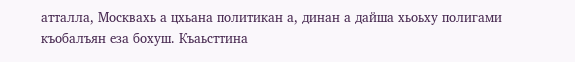атталла, Москвахь а цхьана политикан а, динан а дайша хьоьху полигами къобалъян еза бохуш. Къаьcттина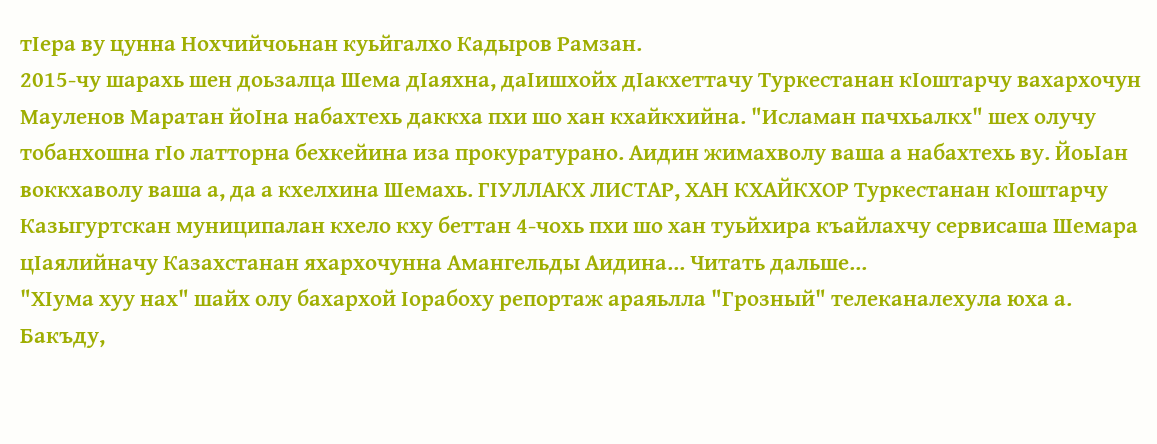тIера ву цунна Нохчийчоьнан куьйгалхо Кадыров Рамзан.
2015-чу шарахь шен доьзалца Шема дIаяхна, даIишхойх дIакхеттачу Туркестанан кIоштарчу вахархочун Мауленов Маратан йоIна набахтехь даккха пхи шо хан кхайкхийна. "Исламан пачхьалкх" шех олучу тобанхошна гIо латторна бехкейина иза прокуратурано. Аидин жимахволу ваша а набахтехь ву. ЙоьIан воккхаволу ваша а, да а кхелхина Шемахь. ГIУЛЛАКХ ЛИСТАР, ХАН КХАЙКХОР Туркестанан кIоштарчу Казыгуртскан муниципалан кхело кху беттан 4-чохь пхи шо хан туьйхира къайлахчу сервисаша Шемара цIаялийначу Казахстанан яхархочунна Амангельды Аидина... Читать дальше...
"ХIума хуу нах" шайх олу бахархой Iорабоху репортаж араяьлла "Грозный" телеканалехула юха а. Бакъду,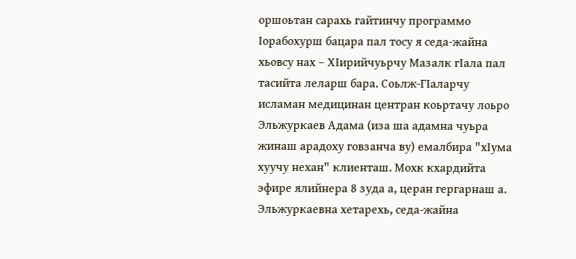оршоьтан сарахь гайтинчу программо Iорабохурш бацара пал тосу я седа-жайна хьовсу нах – ХIирийчуьрчу Мазалк гIала пал тасийта леларш бара. Соьлж-ГIаларчу исламан медицинан центран коьртачу лоьро Эльжуркаев Адама (иза ша адамна чуьра жинаш арадоху говзанча ву) емалбира "хIума хуучу нехан" клиенташ. Мохк кхардийта эфире ялийнера 8 зуда а, церан гергарнаш а. Эльжуркаевна хетарехь, седа-жайна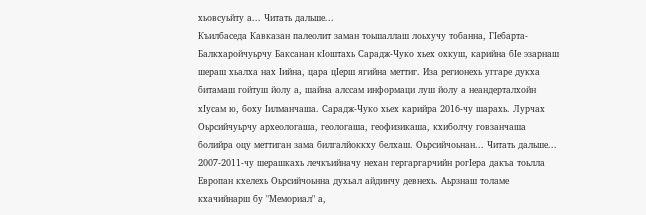хьовсуьйту а... Читать дальше...
Къилбаседа Кавказан палеолит заман тоьшаллаш лоьхучу тобанна, ГIебарта-Балкхаройчуьрчу Баксанан кIоштахь Сарадж-Чуко хьех охкуш, карийна бIе эзарнаш шераш хьалха нах Iийна, цара цIерш ягийна меттиг. Иза регионехь уггаре дукха битамаш гойтуш йолу а, шайна алссам информаци луш йолу а неандерталхойн хIусам ю, боху Iилманчаша. Сарадж-Чуко хьех карийра 2016-чу шарахь. Лурчах Оьрсийчуьрчу археологаша, геологаша, геофизикаша, кхиболчу говзанчаша болийра оцу меттиган зама билгалйоккху белхаш. Оьрсийчоьнан... Читать дальше...
2007-2011-чу шерашкахь лечкъийначу нехан гергаргарчийн рогIера дакъа тоьлла Европан кхелехь Оьрсийчоьнна духьал айдинчу девнехь. Аьрзнаш толаме кхачийнарш бу "Мемориал" а,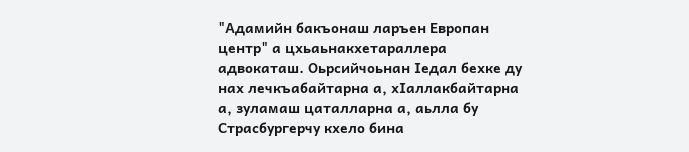"Адамийн бакъонаш ларъен Европан центр" а цхьаьнакхетараллера адвокаташ. Оьрсийчоьнан Iедал бехке ду нах лечкъабайтарна а, хIаллакбайтарна а, зуламаш цаталларна а, аьлла бу Страсбургерчу кхело бина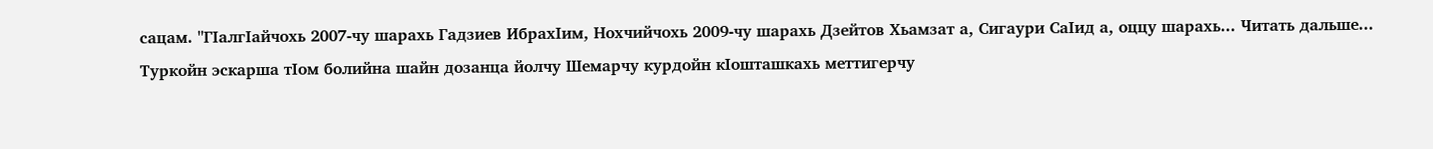сацам. "ГIалгIайчохь 2007-чу шарахь Гадзиев ИбрахIим, Нохчийчохь 2009-чу шарахь Дзейтов Хьамзат а, Сигаури СаIид а, оццу шарахь... Читать дальше...
Туркойн эскарша тIом болийна шайн дозанца йолчу Шемарчу курдойн кIошташкахь меттигерчу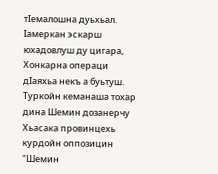тIемалошна дуьхьал. Iамеркан эскарш юхадовлуш ду цигара, Хонкарна операци дIаяхьа некъ а буьтуш.
Туркойн кеманаша тохар дина Шемин дозанерчу Хьасака провинцехь курдойн оппозицин "Шемин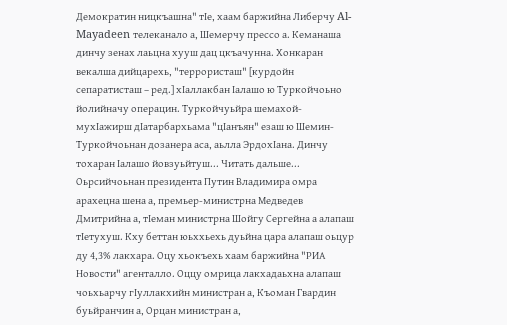Демократин ницкъашна" тIе, хаам баржийна Либерчу Al-Mayadeen телеканало а, Шемерчу прессо а. Кеманаша динчу зенах лаьцна хууш дац цкъачунна. Хонкаран векалша дийцарехь, "террористаш" [курдойн сепаратисташ – ред.] хIаллакбан Iалашо ю Туркойчоьно йолийначу операцин. Туркойчуьйра шемахой-мухIажирш дIатарбархьама "цIанъян" езаш ю Шемин-Туркойчоьнан дозанера аса, аьлла ЭрдохIана. Динчу тохаран Iалашо йовзуьйтуш... Читать дальше...
Оьрсийчоьнан президента Путин Владимира омра арахецна шена а, премьер-министрна Медведев Дмитрийна а, тIеман министрна Шойгу Сергейна а алапаш тIетухуш. Кху беттан юьххьехь дуьйна цара алапаш оьцур ду 4,3% лакхара. Оцу хьокъехь хаам баржийна "РИА Новости" агенталло. Оццу омрица лакхадаьхна алапаш чоьхьарчу гIуллакхийн министран а, Къоман Гвардин буьйранчин а, Орцан министран а,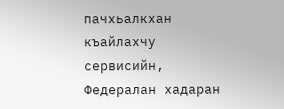пачхьалкхан къайлахчу сервисийн, Федералан хадаран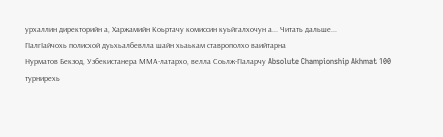урхаллин директорийн а, Харжамийн Коьртачу комиссин куьйгалхочун а... Читать дальше...
ГIалгIайчохь полисхой дуьхьалбевлла шайн хьаькам ставрополхо ваийтарна
Нурматов Бекзод, Узбекистанера ММА-латархо, велла Соьлж-ГIаларчу Absolute Championship Akhmat 100 турнирехь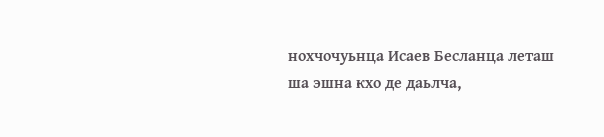нохчочуьнца Исаев Бесланца леташ ша эшна кхо де даьлча,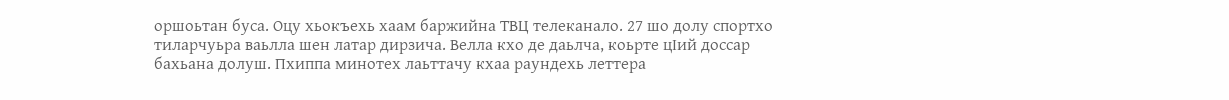оршоьтан буса. Оцу хьокъехь хаам баржийна ТВЦ телеканало. 27 шо долу спортхо тиларчуьра ваьлла шен латар дирзича. Велла кхо де даьлча, коьрте цIий доссар бахьана долуш. Пхиппа минотех лаьттачу кхаа раундехь леттера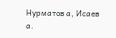Нурматов а, Исаев а.